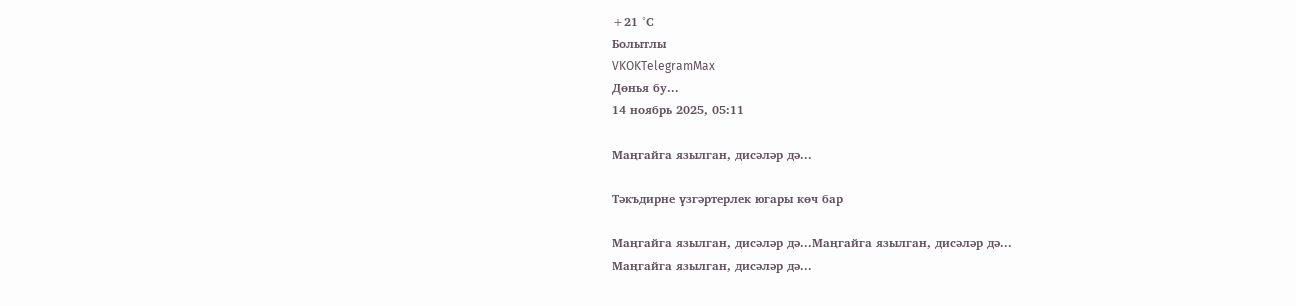+21 °С
Болытлы
VKOKTelegramMax
Дөнья бу...
14 ноябрь 2025, 05:11

Маңгайга язылган, дисәләр дә...

Тәкъдирне үзгәртерлек югары көч бар

Маңгайга язылган, дисәләр дә...Маңгайга язылган, дисәләр дә...
Маңгайга язылган, дисәләр дә...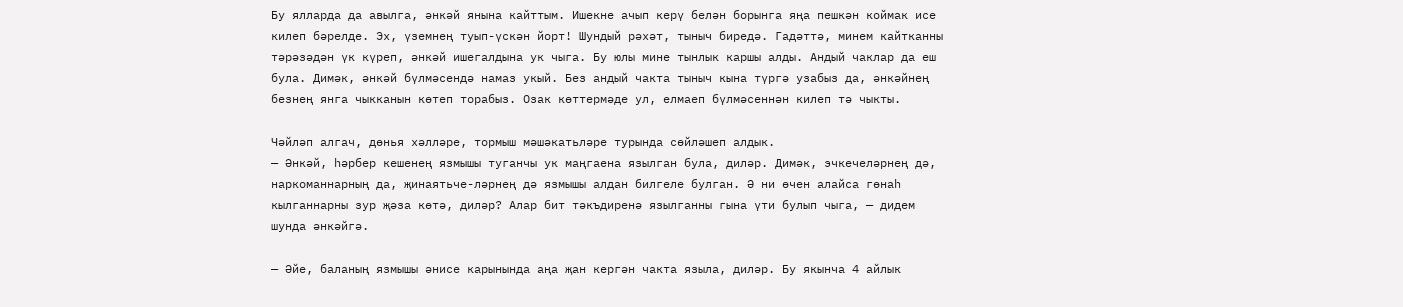Бу ялларда да авылга, әнкәй янына кайттым. Ишекне ачып керү белән борынга яңа пешкән коймак исе килеп бәрелде. Эх, үземнең туып-үскән йорт! Шундый рәхәт, тыныч биредә. Гадәттә, минем кайтканны тәрәзәдән үк күреп, әнкәй ишегалдына ук чыга. Бу юлы мине тынлык каршы алды. Андый чаклар да еш була. Димәк, әнкәй бүлмәсендә намаз укый. Без андый чакта тыныч кына түргә узабыз да, әнкәйнең безнең янга чыкканын көтеп торабыз. Озак көттермәде ул, елмаеп бүлмәсеннән килеп тә чыкты.

Чәйләп алгач, дөнья хәлләре, тормыш мәшәкатьләре турында сөйләшеп алдык.
— Әнкәй, һәрбер кешенең язмышы туганчы ук маңгаена язылган була, диләр. Димәк, эчкечеләрнең дә, наркоманнарның да, җинаятьче-ләрнең дә язмышы алдан билгеле булган. Ә ни өчен алайса гөнаһ кылганнарны зур җәза көтә, диләр? Алар бит тәкъдиренә язылганны гына үти булып чыга, — дидем шунда әнкәйгә.

— Әйе, баланың язмышы әнисе карынында аңа җан кергән чакта языла, диләр. Бу якынча 4 айлык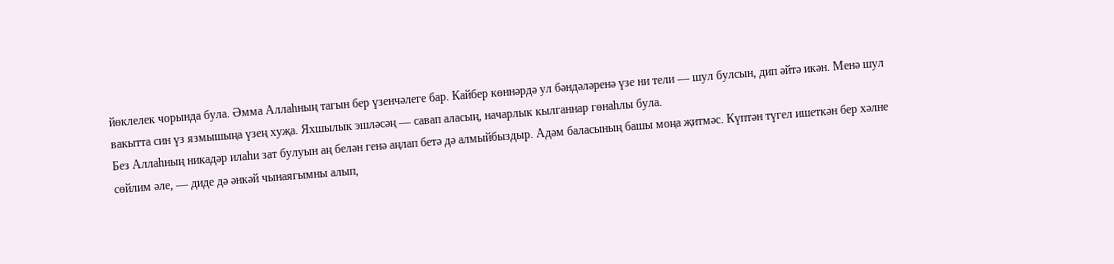йөклелек чорында була. Әмма Аллаһның тагын бер үзенчәлеге бар. Кайбер көннәрдә ул бәндәләренә үзе ни тели — шул булсын, дип әйтә икән. Менә шул вакытта син үз язмышыңа үзең хуҗа. Яхшылык эшләсәң — савап аласың, начарлык кылганнар гөнаһлы була.
Без Аллаһның никадәр илаһи зат булуын аң белән генә аңлап бетә дә алмыйбыздыр. Адәм баласының башы моңа җитмәс. Күптән түгел ишеткән бер хәлне сөйлим әле, — диде дә әнкәй чынаягымны алып,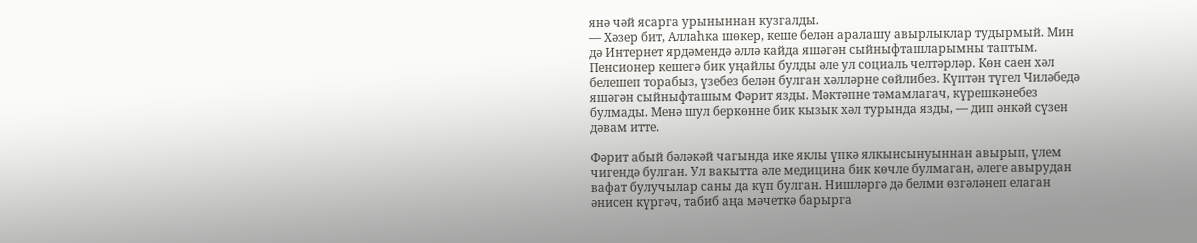янә чәй ясарга урыныннан кузгалды.
— Хәзер бит, Аллаһка шөкер, кеше белән аралашу авырлыклар тудырмый. Мин дә Интернет ярдәмендә әллә кайда яшәгән сыйныфташларымны таптым. Пенсионер кешегә бик уңайлы булды әле ул социаль челтәрләр. Көн саен хәл белешеп торабыз, үзебез белән булган хәлләрне сөйлибез. Күптән түгел Чиләбедә яшәгән сыйныфташым Фәрит язды. Мәктәпне тәмамлагач, күрешкәнебез булмады. Менә шул беркөнне бик кызык хәл турында язды, — дип әнкәй сүзен дәвам итте.

Фәрит абый бәләкәй чагында ике яклы үпкә ялкынсынуыннан авырып, үлем чигендә булган. Ул вакытта әле медицина бик көчле булмаган, әлеге авырудан вафат булучылар саны да күп булган. Нишләргә дә белми өзгәләнеп елаган әнисен күргәч, табиб аңа мәчеткә барырга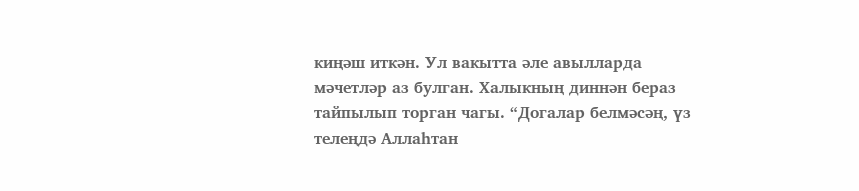киңәш иткән. Ул вакытта әле авылларда мәчетләр аз булган. Халыкның диннән бераз тайпылып торган чагы. “Догалар белмәсәң, үз телеңдә Аллаһтан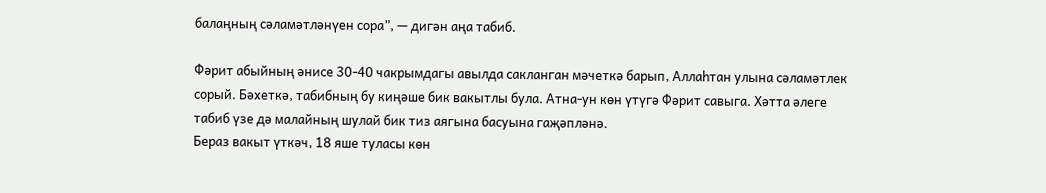балаңның сәламәтләнүен сора”, — дигән аңа табиб.

Фәрит абыйның әнисе 30-40 чакрымдагы авылда сакланган мәчеткә барып, Аллаһтан улына сәламәтлек сорый. Бәхеткә, табибның бу киңәше бик вакытлы була. Атна-ун көн үтүгә Фәрит савыга. Хәтта әлеге табиб үзе дә малайның шулай бик тиз аягына басуына гаҗәпләнә.
Бераз вакыт үткәч, 18 яше туласы көн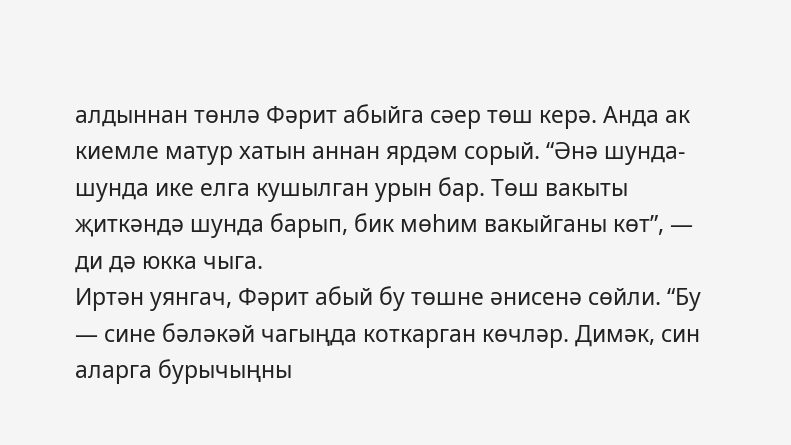алдыннан төнлә Фәрит абыйга сәер төш керә. Анда ак киемле матур хатын аннан ярдәм сорый. “Әнә шунда-шунда ике елга кушылган урын бар. Төш вакыты җиткәндә шунда барып, бик мөһим вакыйганы көт”, — ди дә юкка чыга.
Иртән уянгач, Фәрит абый бу төшне әнисенә сөйли. “Бу — сине бәләкәй чагыңда коткарган көчләр. Димәк, син аларга бурычыңны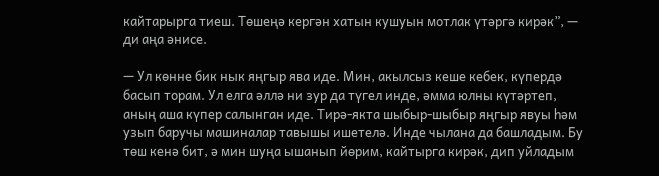кайтарырга тиеш. Төшеңә кергән хатын кушуын мотлак үтәргә кирәк”, — ди аңа әнисе.

— Ул көнне бик нык яңгыр ява иде. Мин, акылсыз кеше кебек, күпердә басып торам. Ул елга әллә ни зур да түгел инде, әмма юлны күтәртеп, аның аша күпер салынган иде. Тирә-якта шыбыр-шыбыр яңгыр явуы һәм узып баручы машиналар тавышы ишетелә. Инде чылана да башладым. Бу төш кенә бит, ә мин шуңа ышанып йөрим, кайтырга кирәк, дип уйладым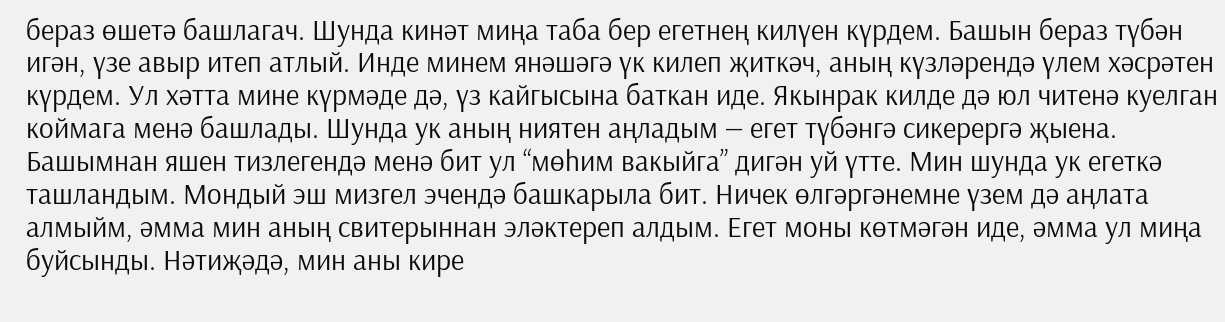бераз өшетә башлагач. Шунда кинәт миңа таба бер егетнең килүен күрдем. Башын бераз түбән игән, үзе авыр итеп атлый. Инде минем янәшәгә үк килеп җиткәч, аның күзләрендә үлем хәсрәтен күрдем. Ул хәтта мине күрмәде дә, үз кайгысына баткан иде. Якынрак килде дә юл читенә куелган коймага менә башлады. Шунда ук аның ниятен аңладым — егет түбәнгә сикерергә җыена. Башымнан яшен тизлегендә менә бит ул “мөһим вакыйга” дигән уй үтте. Мин шунда ук егеткә ташландым. Мондый эш мизгел эчендә башкарыла бит. Ничек өлгәргәнемне үзем дә аңлата алмыйм, әмма мин аның свитерыннан эләктереп алдым. Егет моны көтмәгән иде, әмма ул миңа буйсынды. Нәтиҗәдә, мин аны кире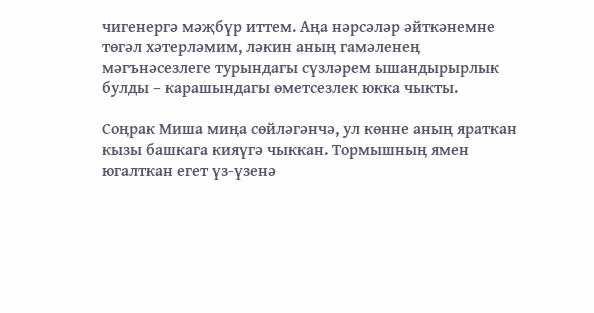чигенергә мәҗбүр иттем. Аңа нәрсәләр әйткәнемне төгәл хәтерләмим, ләкин аның гамәленең мәгънәсезлеге турындагы сүзләрем ышандырырлык булды – карашындагы өметсезлек юкка чыкты.

Соңрак Миша миңа сөйләгәнчә, ул көнне аның яраткан кызы башкага кияүгә чыккан. Тормышның ямен югалткан егет үз-үзенә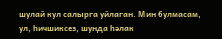шулай кул салырга уйлаган. Мин булмасам, ул, һичшиксез, шунда һәлак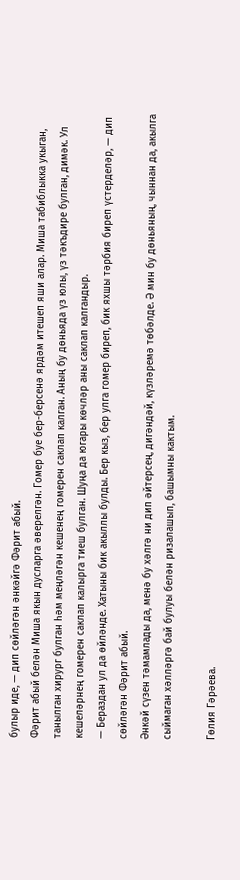булыр иде, — дип сөйләгән әнкәйгә Фәрит абый.
Фәрит абый белән Миша якын дусларга әверелгән. Гомер буе бер-берсенә ярдәм итешеп яши алар. Миша табиблыкка укыган, танылган хирург булган һәм меңләгән кешенең гомерен саклап калган. Аның бу дөньяда үз юлы, үз тәкъдире булган, димәк. Ул кешеләрнең гомерен саклап калырга тиеш булган. Шуңа да югары көчләр аны саклап калгандыр.
— Бераздан ул да өйләнде. Хатыны бик акыллы булды. Бер кыз, бер улга гомер биреп, бик яхшы тәрбия биреп үстерделәр, — дип сөйләгән Фәрит абый.
Әнкәй сүзен тәмамлады да, менә бу хәлгә ни дип әйтерсең, дигәндәй, күзләремә төбәлде. Ә мин бу дөньяның, чыннан да, акылга сыймаган хәлләргә бай булуы белән ризалашып, башымны кактым.

Гөлия Гәрәева.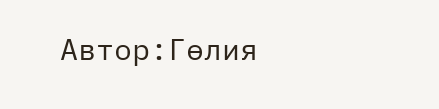Автор:Гөлия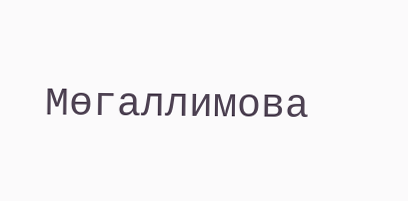Мөгаллимова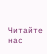Читайте нас